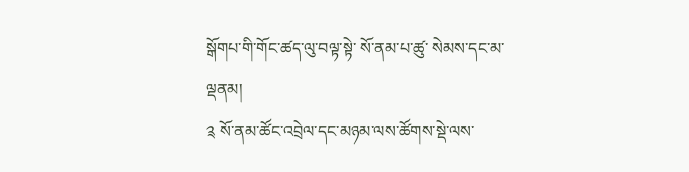སྒོགཔ་གི་གོང་ཚད་ལུ་བལྟ་སྟེ་ སོ་ནམ་པ་ཚུ་ སེམས་དང་མ་ལྡནམ།
༉ སོ་ནམ་ཚོང་འབྲེལ་དང་མཉམ་ལས་ཚོགས་སྡེ་ལས་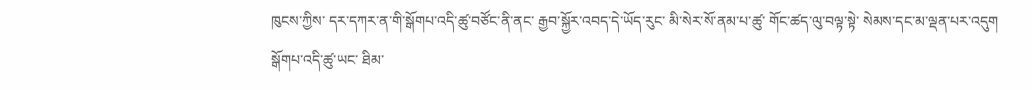ཁུངས་ཀྱིས་ དར་དཀར་ན་གི་སྒོགཔ་འདི་ཚུ་བཙོང་ནི་ནང་ རྒྱབ་སྐྱོར་འབད་དེ་ཡོད་རུང་ མི་སེར་སོ་ནམ་པ་ཚུ་ གོང་ཚད་ལུ་བལྟ་སྟེ་ སེམས་དང་མ་ལྡན་པར་འདུག
སྒོགཔ་འདི་ཚུ་ཡང་ ཐིམ་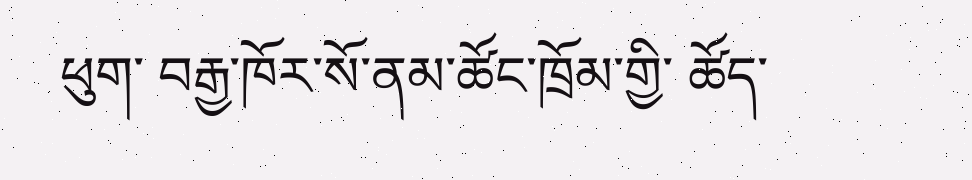ཕུག་ བརྒྱ་ཁོར་སོ་ནམ་ཚོང་ཁྲོམ་གྱི་ ཚོད་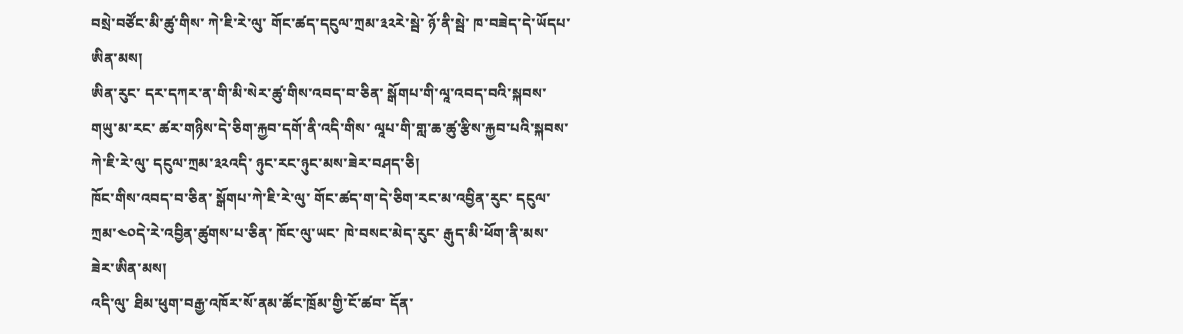བསྲེ་བཙོང་མི་ཚུ་གིས་ ཀེ་ཇི་རེ་ལུ་ གོང་ཚད་དངུལ་ཀྲམ་༣༢རེ་སྦེ་ ཉོ་ནི་སྦེ་ ཁ་བཟེད་དེ་ཡོདཔ་ཨིན་མས།
ཨིན་རུང་ དར་དཀར་ན་གི་མི་སེར་ཚུ་གིས་འབད་བ་ཅིན་ སྒོགཔ་གི་ལཱ་འབད་བའི་སྐབས་ གཡུ་མ་རང་ ཚར་གཉིས་དེ་ཅིག་རྐྱབ་དགོ་ནི་འདི་གིས་ ལཱཔ་གི་གླ་ཆ་ཚུ་རྩིས་རྐྱབ་པའི་སྐབས་ ཀེ་ཇི་རེ་ལུ་ དངུལ་ཀྲམ་༣༢འདི་ ཉུང་རང་ཉུང་མས་ཟེར་བཤད་ཅི།
ཁོང་གིས་འབད་བ་ཅིན་ སྒོགཔ་ཀེ་ཇི་རེ་ལུ་ གོང་ཚད་ག་དེ་ཅིག་རང་མ་འབྱིན་རུང་ དངུལ་ཀྲམ་༤༠དེ་རེ་འབྱིན་ཚུགས་པ་ཅིན་ ཁོང་ལུ་ཡང་ ཁེ་བསང་མེད་རུང་ རྒུད་མི་ཕོག་ནི་མས་ཟེར་ཨིན་མས།
འདི་ལུ་ ཐིམ་ཕུག་བརྒྱ་འཁོར་སོ་ནམ་ཚོང་ཁྲོམ་གྱི་ངོ་ཚབ་ དོན་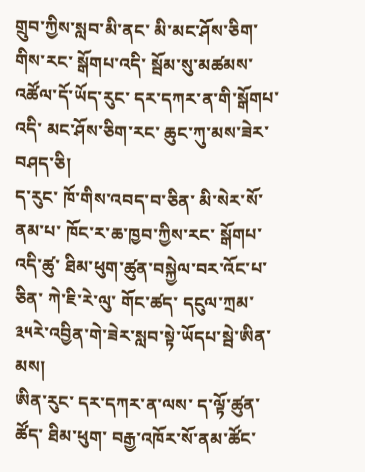གྲུབ་ཀྱིས་སླབ་མི་ནང་ མི་མང་ཤོས་ཅིག་གིས་རང་ སྒོགཔ་འདི་ སྦོམ་སུ་མཚམས་འཚོལ་དོ་ཡོད་རུང་ དར་དཀར་ན་གི་སྒོགཔ་འདི་ མང་ཤོས་ཅིག་རང་ ཆུང་ཀུ་མས་ཟེར་བཤད་ཅི།
ད་རུང་ ཁོ་གིས་འབད་བ་ཅིན་ མི་སེར་སོ་ནམ་པ་ ཁོང་ར་ཆ་ཁྱབ་ཀྱིས་རང་ སྒོགཔ་འདི་ཚུ་ ཐིམ་ཕུག་ཚུན་བསྐྱེལ་བར་འོང་པ་ཅིན་ ཀེ་ཇི་རེ་ལུ་ གོང་ཚད་ དངུལ་ཀྲམ་༣༥རེ་འབྱིན་གེ་ཟེར་སླབ་སྟེ་ཡོདཔ་སྦེ་ཨིན་མས།
ཨིན་རུང་ དར་དཀར་ན་ལས་ ད་ལྟོ་ཚུན་ཚོད་ ཐིམ་ཕུག་ བརྒྱ་འཁོར་སོ་ནམ་ཚོང་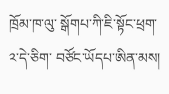ཁྲོམ་ཁ་ལུ་ སྒོགཔ་ཀི་ཇི་སྟོང་ཕྲག་༢་དེ་ཅིག་ བཙོང་ཡོདཔ་ཨིན་མས།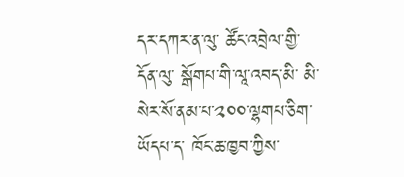དར་དཀར་ན་ལུ་ ཚོང་འབྲེལ་གྱི་དོན་ལུ་ སྒོགཔ་གི་ལཱ་འབད་མི་ མི་སེར་སོ་ནམ་པ་༢༠༠་ལྷགཔ་ཅིག་ཡོདཔ་ད་ ཁོང་ཆ་ཁྱབ་ཀྱིས་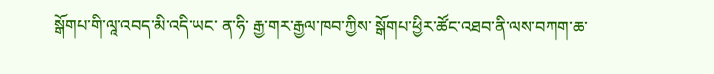སྒོགཔ་གི་ལཱ་འབད་མི་འདི་ཡང་ ན་ཧི་ རྒྱ་གར་རྒྱལ་ཁབ་ཀྱིས་ སྒོགཔ་ཕྱིར་ཚོང་འཐབ་ནི་ལས་བཀག་ཆ་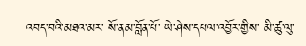འབད་བའི་མཐའ་མར་ སོ་ནམ་བློན་པོ་ ཡེ་ཤེས་དཔལ་འབྱོར་གྱིས་ མི་ཚུ་ལུ་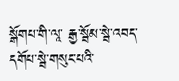སྒོགཔ་གི་ལཱ་ རྒྱ་སྦོམ་སྦེ་འབད་དགོཔ་སྦེ་གསུང་པའི་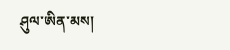ཤུལ་ཨིན་མས།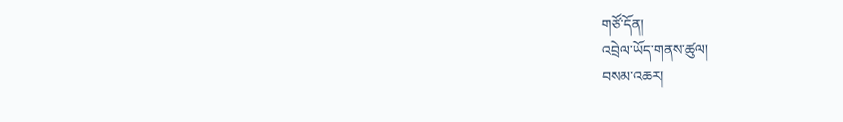གཙོ་དོན།
འབྲེལ་ཡོད་གནས་ཚུལ།
བསམ་འཆར།